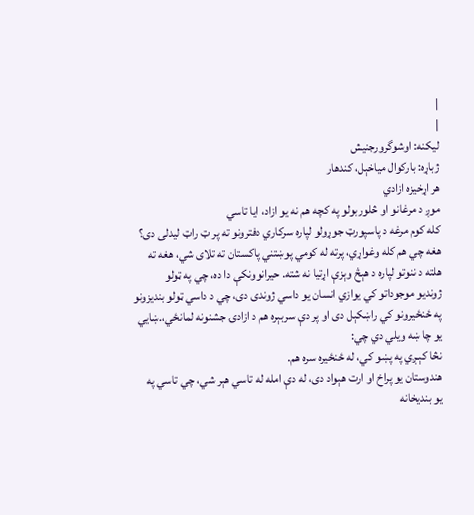|
|
ليكنه: اوشوگرورجنيش
ژباړه: باركوال مياخېل، كندهار
هر اړخيزه ازادي
موږ د مرغانو او څلوربولو په كچه هم نه يو ازاد، ايا تاسي
كله كوم مرغه د پاسپورټ جوړولو لپاره سركاري دفترونو ته پر ټ راټ ليدلى دى؟
هغه چي هم كله وغواړي، پرته له كومي پوښتني پاكستان ته تلاى شي، هغه ته
هلته د ننوتو لپاره د هېڅ وېزې اړتيا نه شته. حيرانوونكې دا ده، چي په ټولو
ژونديو موجوداتو كي يوازي انسان يو داسي ژوندى دى، چي د داسي ټولو بنديزونو
په ځنځيرونو كي راښكېل دى او پر دې سربېره هم د ازادۍ جشنونه لمانځي،.ښايي
يو چا ښه ويلي دي چي:
نڅا كېـږي په پښو كي، له ځنځيره سره هم.
هندوستان يو پراخ او ارت هېواد دى، له دې امله له تاسي هېر شي، چي تاسي په
يو بنديخانه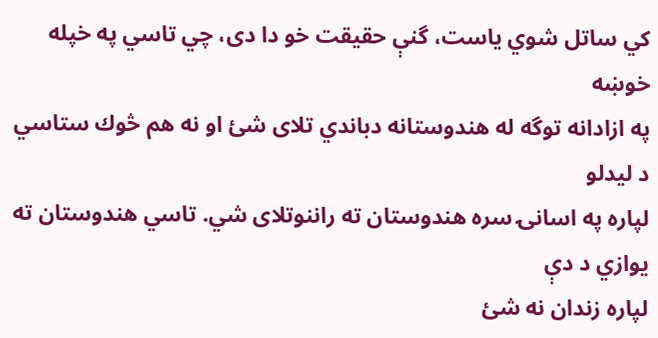كي ساتل شوي ياست، گنې حقيقت خو دا دى، چي تاسي په خپله خوښه
په ازادانه توگه له هندوستانه دباندي تلاى شئ او نه هم څوك ستاسي د ليدلو
لپاره په اسانۍ سره هندوستان ته راننوتلاى شي. تاسي هندوستان ته يوازي د دې
لپاره زندان نه شئ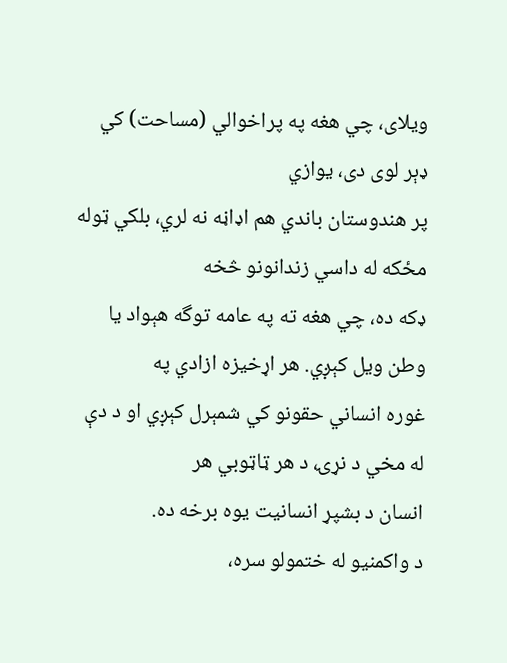ويلاى، چي هغه په پراخوالي (مساحت) كي ډېر لوى دى، يوازي
پر هندوستان باندي هم اډاڼه نه لري، بلكي ټوله مځكه له داسي زندانونو څخه
ډكه ده، چي هغه ته په عامه توگه هېواد يا وطن ويل كېږي. هر اړخيزه ازادي په
غوره انساني حقونو كي شمېرل كېږي او د دې له مخي د نړۍ، د هر ټاټوبي هر
انسان د بشپړ انسانيت يوه برخه ده.
د واكمنيو له ختمولو سره،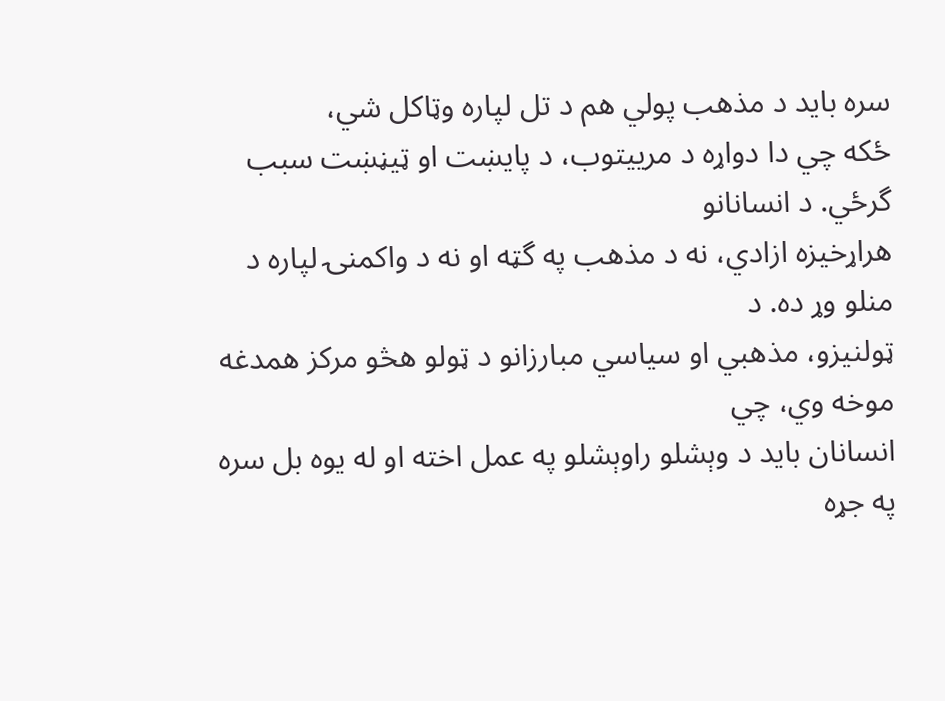سره بايد د مذهب پولي هم د تل لپاره وټاكل شي،
ځكه چي دا دواړه د مرييتوب، د پايښت او ټيڼښت سبب گرځي. د انسانانو
هراړخيزه ازادي، نه د مذهب په گټه او نه د واكمنۍ لپاره د منلو وړ ده. د
ټولنيزو، مذهبي او سياسي مبارزانو د ټولو هڅو مركز همدغه موخه وي، چي
انسانان بايد د وېشلو راوېشلو په عمل اخته او له يوه بل سره په جړه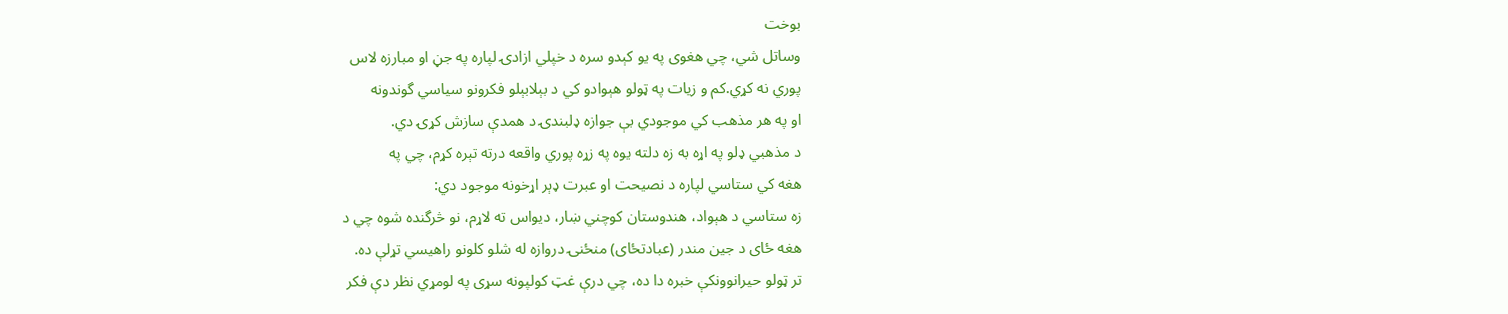بوخت
وساتل شي، چي هغوى په يو كېدو سره د خپلي ازادۍ لپاره په جڼ او مبارزه لاس
پوري نه كړي.كم و زيات په ټولو هېوادو كي د بېلابېلو فكرونو سياسي گوندونه
او په هر مذهب كي موجودي بې جوازه ډلبندۍ د همدې سازش كړۍ دي.
د مذهبي ډلو په اړه به زه دلته يوه په زړه پوري واقعه درته تېره كړم، چي په
هغه كي ستاسي لپاره د نصيحت او عبرت ډېر اړخونه موجود دي:
زه ستاسي د هېواد، هندوستان كوچني ښار، ديواس ته لاړم، نو څرگنده شوه چي د
هغه ځاى د جين مندر (عبادتځاى) منځنۍ دروازه له شلو كلونو راهيسي تړلې ده.
تر ټولو حيرانوونكې خبره دا ده، چي درې غټ كولپونه سړى په لومړي نظر دې فكر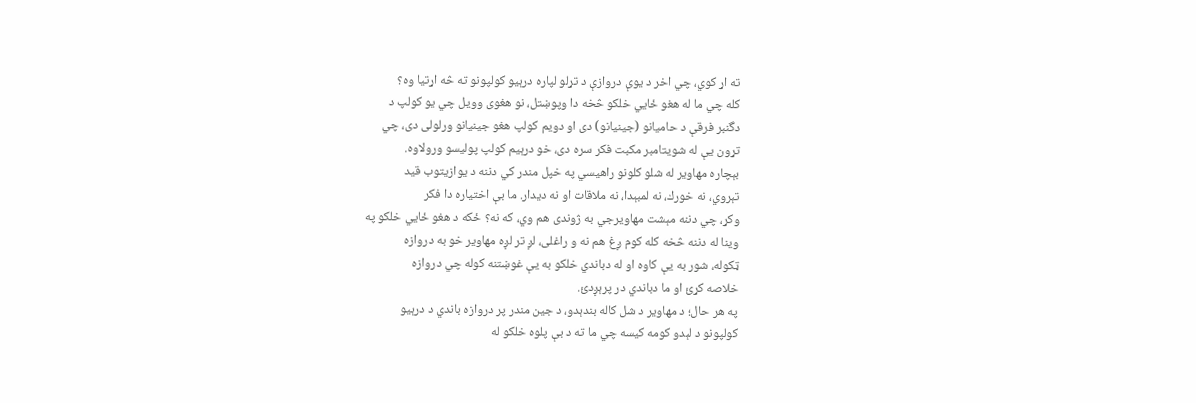ته اړ كوي، چي اخر د يوې دروازې د تړلو لپاره درېيو كولپونو ته څه اړتيا وه؟
كله چي ما له هغو ځايي خلكو څخه دا وپوښتل، نو هغوى وويل چي يو كولپ د
دگنبر فرقې د حاميانو (جينيانو) دى او دويم كولپ هغو جينيانو ورلولى دى، چي
تړون يې له شويتامبر مكبت فكر سره دى، خو درېيم كولپ پوليسو ورولاوه.
بېچاره مهاوير له شلو كلونو راهيسي په خپل مندر كي دننه د يوازيتوب قيد
تېروي، نه خورك، نه لمبېدا، نه ملاقات او نه ديدار. ما بې اختياره دا فكر
وكړ، چي دننه مېشت مهاويرجي به ژوندى هم وي، كه نه؟ ځكه د هغو ځايي خلكو په
وينا له دننه څخه كله كوم ږغ هم نه و راغلى، لږ تر لږه مهاوير خو به دروازه
ټكوله، شور به يې كاوه او له دباندي خلكو به يې غوښتنه كوله چي دروازه
خلاصه كړئ او ما دباندي در پرېږدئ.
په هر حال؛ د مهاوير د شل كاله بندېدو، د جين مندر پر دروازه باندي د درېيو
كولپونو د لېدو كومه كيسه چي ما ته د بې پلوه خلكو له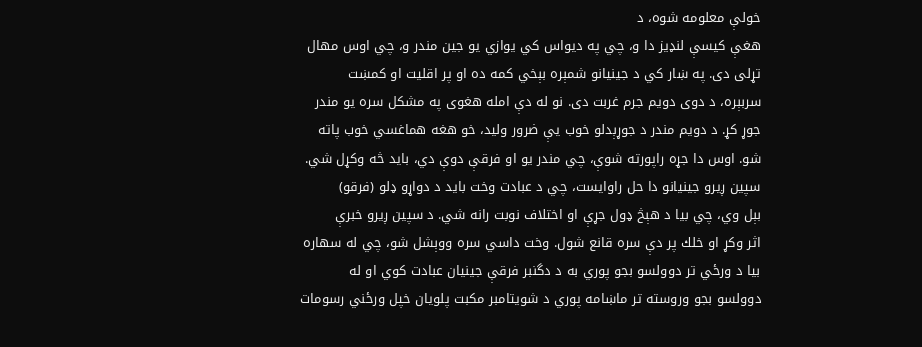خولې معلومه شوه، د
هغې كيسې لنډيز دا و، چي په ديواس كي يوازي يو جين مندر و، چي اوس مهال
تړلى دى. په ښار كي د جينيانو شمېره بېخي كمه ده او پر اقليت او كمښت
سربېره، د دوى دويم جرم غربت دى. نو له دې امله هغوى په مشكل سره يو مندر
جوړ كړ. د دويم مندر د جوړېدلو خوب يې ضرور وليد، خو هغه هماغسي خوب پاته
شو. اوس دا جړه راپورته شوې، چي مندر يو او فرقې دوې دي، بايد څه وكړل شي.
سپين ږيرو جينيانو دا حل راوايست، چي د عبادت وخت بايد د دواړو ډلو (فرقو)
بېل وي، چي بيا د هېڅ ډول جړې او اختلاف نوبت رانه شي. د سپين ږيرو خبرې
اثر وكړ او خلك پر دې سره قانع شول. وخت داسي سره ووېشل شو، چي له سهاره
بيا د ورځي تر دوولسو بجو پوري به د دگنبر فرقې جينيان عبادت كوي او له
دوولسو بجو وروسته تر ماښامه پوري د شويتامبر مكبت پلويان خپل ورځني رسومات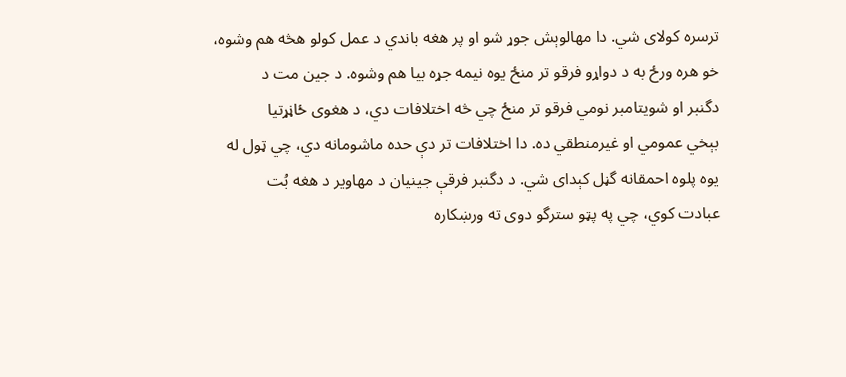ترسره كولاى شي. دا مهالوېش جوړ شو او پر هغه باندي د عمل كولو هڅه هم وشوه،
خو هره ورځ به د دواړو فرقو تر منځ يوه نيمه جړه بيا هم وشوه. د جين مت د
دگنبر او شويتامبر نومي فرقو تر منځ چي څه اختلافات دي، د هغوى ځاڼړتيا
بېخي عمومي او غيرمنطقي ده. دا اختلافات تر دې حده ماشومانه دي، چي ټول له
يوه پلوه احمقانه گڼل كېداى شي. د دگنبر فرقې جينيان د مهاوير د هغه بُت
عبادت كوي، چي په پټو سترگو دوى ته ورښكاره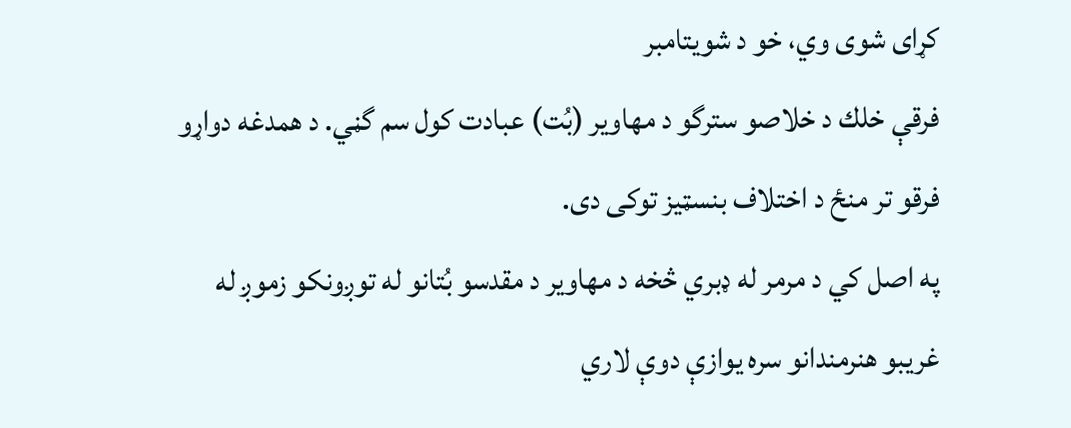كړاى شوى وي، خو د شويتامبر
فرقې خلك د خلاصو سترگو د مهاوير (بُت) عبادت كول سم گڼي. د همدغه دواړو
فرقو تر منځ د اختلاف بنسټيز توكى دى.
په اصل كي د مرمر له ډبري څخه د مهاوير د مقدسو بُتانو له توږونكو زموږ له
غريبو هنرمندانو سره يوازې دوې لاري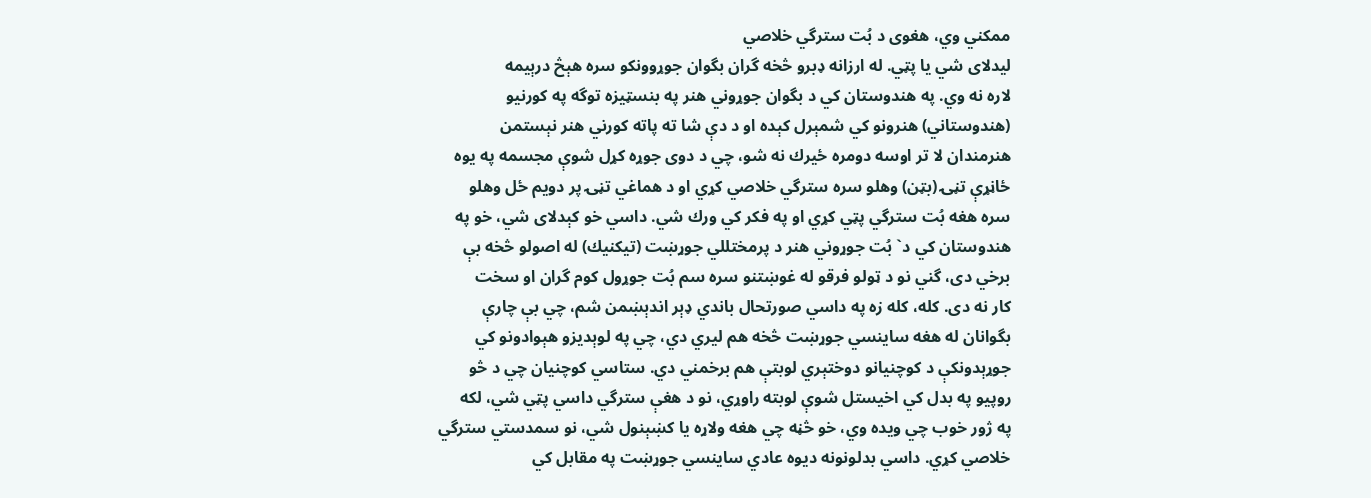ممكني وي، هغوى د بُت سترگي خلاصي
ليدلاى شي يا پټي. له ارزانه ډبرو څخه گران بگوان جوړوونكو سره هېڅ درېيمه
لاره نه وي. په هندوستان كي د بگوان جوړوني هنر په بنسټيزه توگه په كورنيو
(هندوستاني) هنرونو كي شمېرل كېده او د دې شا ته پاته كورني هنر نېستمن
هنرمندان لا تر اوسه دومره ځيرك نه شو، چي د دوى جوړه كړل شوې مجسمه په يوه
ځاڼړې تڼۍ (بټن) وهلو سره سترگي خلاصي كړي او د هماغي تڼۍ پر دويم ځل وهلو
سره هغه بُت سترگي پټي كړي او په فكر كي ورك شي. داسي خو كېدلاى شي، خو په
هندوستان كي د` بُت جوړوني هنر د پرمختللي جوړښت (تيكنيك) له اصولو څخه بې
برخي دى، گني نو د ټولو فرقو له غوښتنو سره سم بُت جوړول كوم گران او سخت
كار نه دى. كله، كله زه په داسي صورتحال باندي ډېر اندېښمن شم، چي بې چارې
بگوانان له هغه ساينسي جوړښت څخه هم ليري دي، چي په لوېديزو هېوادونو كي
جوړېدونكې د كوچنيانو دوختېري لوبتې هم برخمني دي. ستاسي كوچنيان چي د څو
روپيو په بدل كي اخيستل شوې لوبته راوړي، نو د هغې سترگي داسي پټي شي، لكه
په ژور خوب چي ويده وي، خو څڼه چي هغه ولاړه يا كښېنول شي، نو سمدستي سترگي
خلاصي كړي. داسي بدلونونه ديوه عادي ساينسي جوړښت په مقابل كي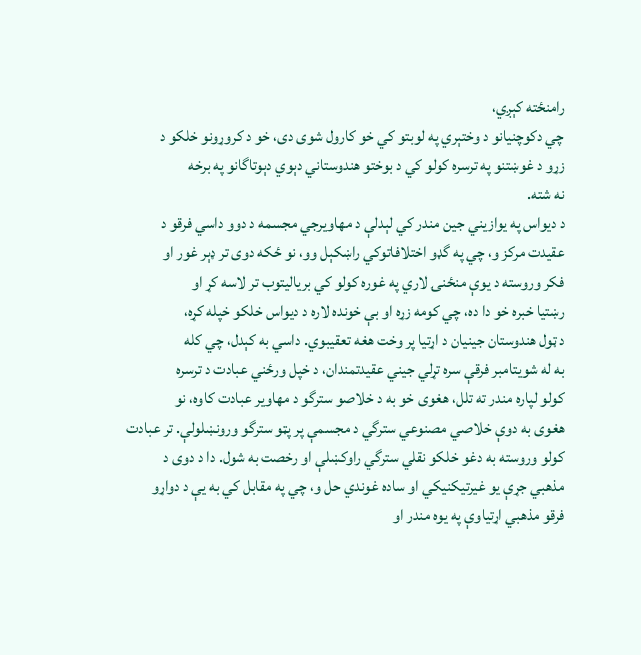رامنځته كېږي،
چي دكوچنيانو د وختېري په لوبتو كي خو كارول شوى دى، خو د كروړونو خلكو د
زړو د غوښتنو په ترسره كولو كي د بوختو هندوستاني دېوي دېوتاگانو په برخه
نه شته.
د ديواس په يوازيني جين مندر كي لېدلې د مهاويرجي مجسمه د دوو داسي فرقو د
عقيدت مركز و، چي په گډو اختلافاتوكي راښكېل وو، نو ځكه دوى تر ډېر غور او
فكر وروسته د يوې منځنۍ لاري په غوره كولو كي برياليتوب تر لاسه كړ او
رښتيا خبره خو دا ده، چي كومه زړه او بې خونده لاره د ديواس خلكو خپله كړه،
د ټول هندوستان جينيان د اړتيا پر وخت هغه تعقيبوي. داسي به كېدل، چي كله
به له شويتامبر فرقې سره تړلي جيني عقيدتمندان، د خپل ورځني عبادت د ترسره
كولو لپاره مندر ته تلل، هغوى خو به د خلاصو سترگو د مهاوير عبادت كاوه، نو
هغوى به دوې خلاصي مصنوعي سترگي د مجسمې پر پټو سترگو ورونښلولې. تر عبادت
كولو وروسته به دغو خلكو نقلي سترگي راوكښلې او رخصت به شول. دا د دوى د
مذهبي جړې يو غيرتيكنيكي او ساده غوندي حل و، چي په مقابل كي به يې د دواړو
فرقو مذهبي اړتياوې په يوه مندر او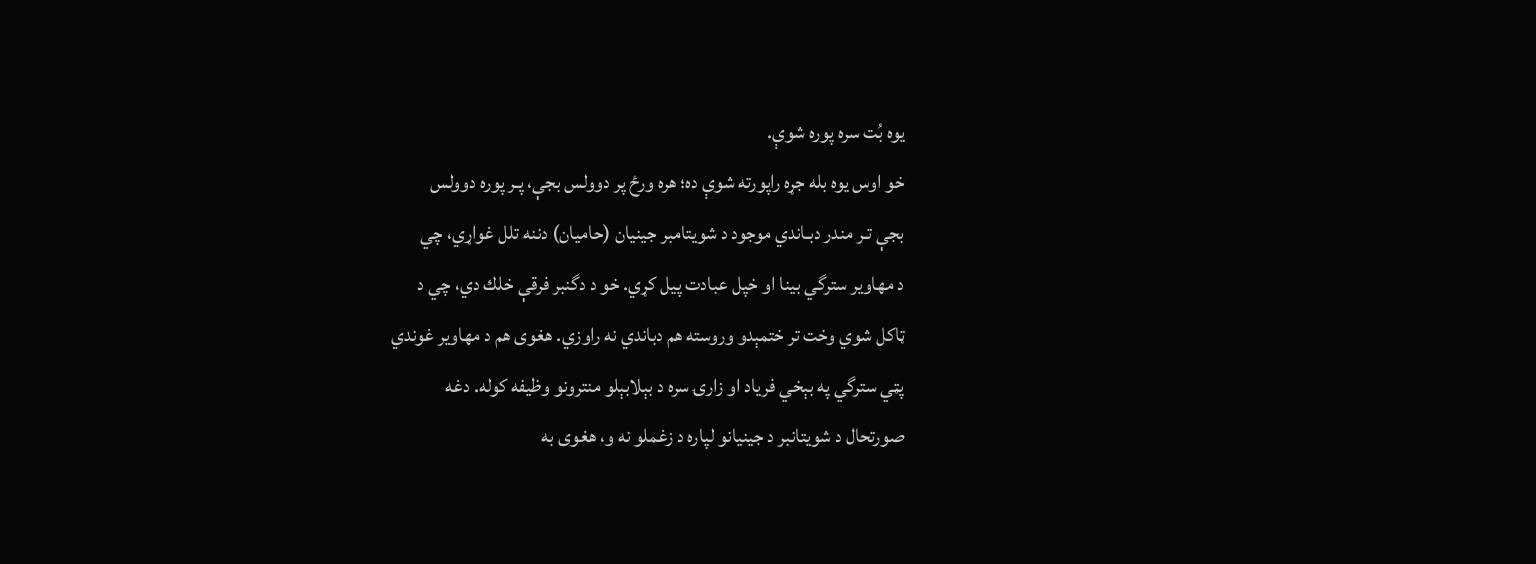يوه بُت سره پوره شوې.
خو اوس يوه بله جړه راپورته شوې ده؛ هره ورځ پر دوولس بجې، پـر پوره دوولس
بجې تـر مندر دبـاندي موجود د شويتامبر جينيان (حاميان) دننه تلل غواړي، چي
د مهاوير سترگي بينا او خپل عبادت پيل كړي. خو د دگنبر فرقې خلك دي، چي د
ټاكل شوي وخت تر ختمېدو وروسته هم دباندي نه راوزي. هغوى هم د مهاوير غوندي
پټي سترگي په بېخي فرياد او زارۍ سره د بېلابېلو منترونو وظيفه كوله. دغه
صورتحال د شويتانبر د جينيانو لپاره د زغملو نه و، هغوى به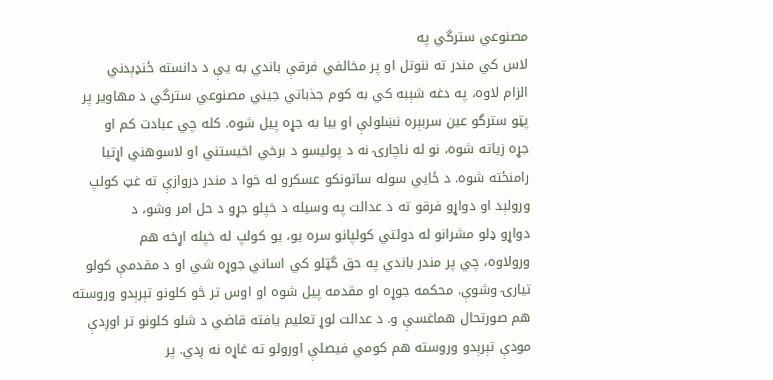مصنوعي سترگي په
لاس كي مندر ته ننوتل او پر مخالفي فرقې باندي به يې د دانسته ځنډېدني
الزام لاوه، په دغه شېبه كي به كوم جذباتي جيني مصنوعي سترگي د مهاوير پر
پټو سترگو عين سربېره نښلولې او بيا به جړه پيل شوه. كله چي عبادت كم او
جړه زياته شوه، نو له ناچارۍ نه د پوليسو د برخي اخيستني او لاسوهني اړتيا
رامنځته شوه. د ځايي سوله ساتونكو عسكرو له خوا د مندر دروازې ته غټ كولپ
ورولېد او دواړو فرقو ته د عدالت په وسيله د خپلو جړو د حل امر وشو، د
دواړو ډلو مشرانو له دولتي كولپانو سره يو، يو كولپ له خپله اړخه هم
ورولاوه، چي پر مندر باندي په حق گټلو كي اساني جوړه شي او د مقدمې كولو
تيارۍ وشوې. محكمه جوړه او مقدمه پيل شوه او اوس تر څو كلونو تېرېدو وروسته
هم صورتحال هماغسې و. د عدالت لوړ تعليم يافته قاضي د شلو كلونو تر اوږدې
مودې تېرېدو وروسته هم كومي فيصلې اورولو ته غاړه نه ږدي. پر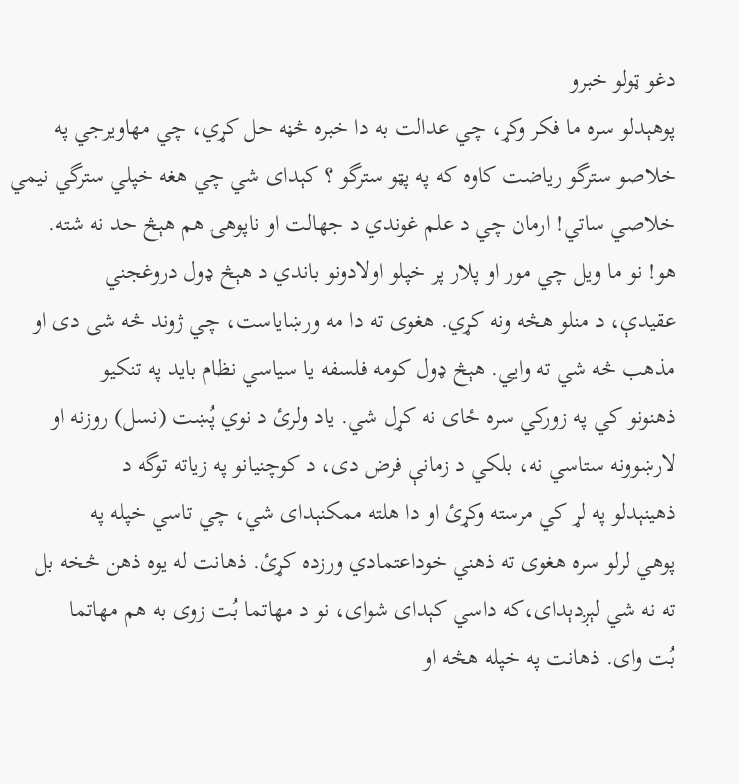دغو ټولو خبرو
پوهېدلو سره ما فكر وكړ، چي عدالت به دا خبره څڼه حل كړي، چي مهاويرجي په
خلاصو سترگو رياضت كاوه كه په پټو سترگو ؟ كېداى شي چي هغه خپلي سترگي نيمي
خلاصي ساتي! ارمان چي د علم غوندي د جهالت او ناپوهۍ هم هېڅ حد نه شته.
هو! نو ما ويل چي مور او پلار پر خپلو اولادونو باندي د هېڅ ډول دروغجني
عقيدې، د منلو هڅه ونه كړي. هغوى ته دا مه ورښاياست، چي ژوند څه شى دى او
مذهب څه شي ته وايي. هېڅ ډول كومه فلسفه يا سياسي نظام بايد په تنكيو
ذهنونو كي په زوركي سره ځاى نه كړل شي. ياد ولرئ د نوي پُښت (نسل) روزنه او
لارښوونه ستاسي نه، بلكي د زمانې فرض دى، د كوچنيانو په زياته توگه د
ذهينېدلو په لړ كي مرسته وكړئ او دا هلته ممكنېداى شي، چي تاسي خپله په
پوهي لرلو سره هغوى ته ذهني خوداعتمادي ورزده كړئ. ذهانت له يوه ذهن څخه بل
ته نه شي لېږدېداى،كه داسي كېداى شواى، نو د مهاتما بُت زوى به هم مهاتما
بُت واى. ذهانت په خپله هڅه او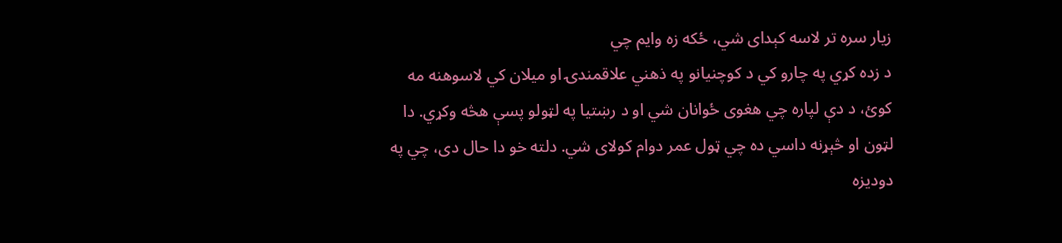زيار سره تر لاسه كېداى شي، ځكه زه وايم چي
د زده كړي په چارو كي د كوچنيانو په ذهني علاقمندۍ او ميلان كي لاسوهنه مه
كوئ، د دې لپاره چي هغوى ځوانان شي او د رښتيا په لټولو پسې هڅه وكړي. دا
لټون او څېړنه داسي ده چي ټول عمر دوام كولاى شي. دلته خو دا حال دى، چي په
دوديزه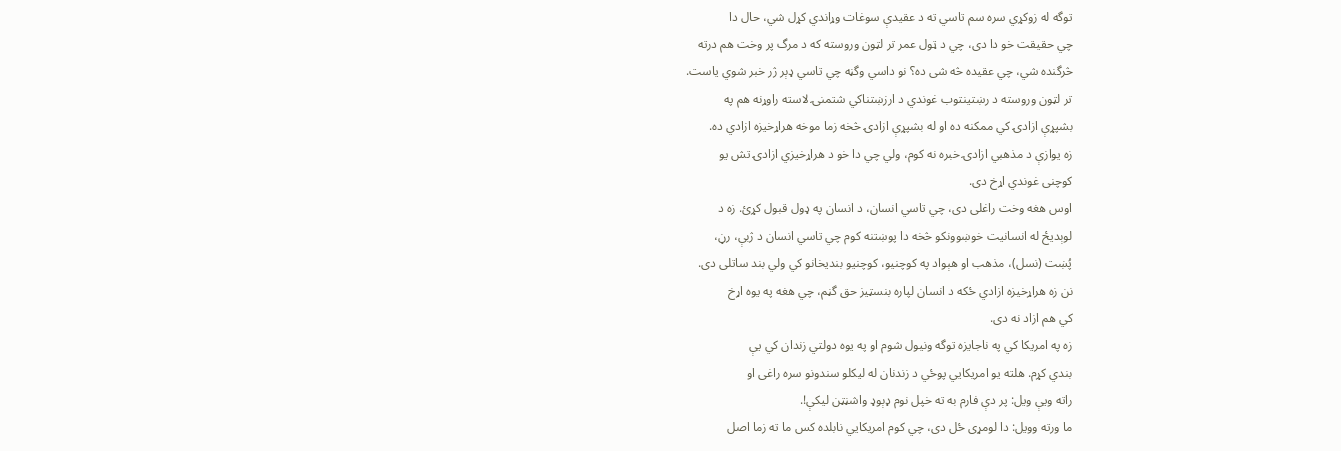توگه له زوكړي سره سم تاسي ته د عقيدې سوغات وړاندي كړل شي، حال دا
چي حقيقت خو دا دى، چي د ټول عمر تر لټون وروسته كه د مرگ پر وخت هم درته
څرگنده شي، چي عقيده څه شى ده؟ نو داسي وگڼه چي تاسي ډېر ژر خبر شوي ياست.
تر لټون وروسته د رښتينتوب غوندي د ارزښتناكي شتمنۍ لاسته راوړنه هم په
بشپړې ازادۍ كي ممكنه ده او له بشپړې ازادۍ څخه زما موخه هراړخيزه ازادي ده.
زه يوازې د مذهبي ازادۍ خبره نه كوم، ولي چي دا خو د هراړخيزي ازادۍ تش يو
كوچنى غوندي اړخ دى.
اوس هغه وخت راغلى دى، چي تاسي انسان، د انسان په ډول قبول كړئ. زه د
لوېديځ له انسانيت خوښوونكو څخه دا پوښتنه كوم چي تاسي انسان د ژبې، رڼ،
پُښت (نسل)، مذهب او هېواد په كوچنيو، كوچنيو بنديخانو كي ولي بند ساتلى دى.
نن زه هراړخيزه ازادي ځكه د انسان لپاره بنسټيز حق گڼم، چي هغه په يوه اړخ
كي هم ازاد نه دى.
زه په امريكا كي په ناجايزه توگه ونيول شوم او په يوه دولتي زندان كي يې
بندي كړم. هلته يو امريكايي پوځي د زندنان له ليكلو سندونو سره راغى او
راته ويې ويل: پر دې فارم به ته خپل نوم ډېوډ واشڼټن ليكې!.
ما ورته وويل: دا لومړى ځل دى، چي كوم امريكايي نابلده كس ما ته زما اصل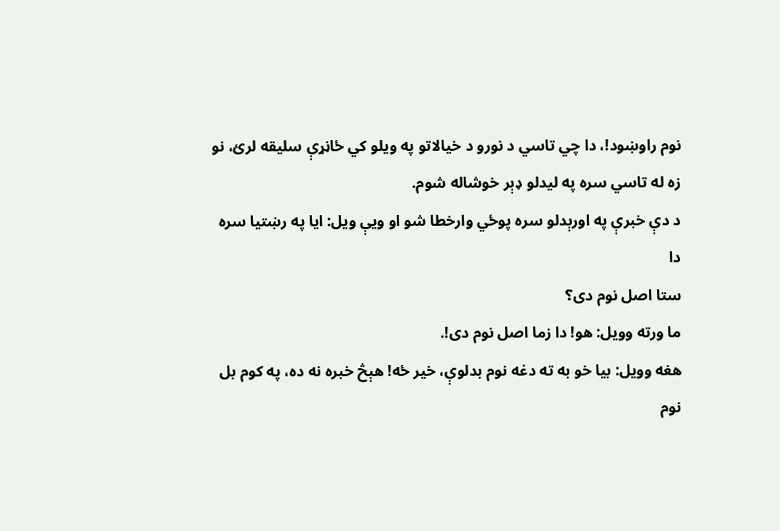نوم راوښود!، دا چي تاسي د نورو د خيالاتو په ويلو كي ځاڼړې سليقه لرئ، نو
زه له تاسي سره په ليدلو ډېر خوشاله شوم.
د دې خبرې په اورېدلو سره پوځي وارخطا شو او ويې ويل: ايا په رښتيا سره دا
ستا اصل نوم دى؟
ما ورته وويل: هو! دا زما اصل نوم دى!.
هغه وويل: بيا خو به ته دغه نوم بدلوې، خير ځه! هېڅ خبره نه ده، په كوم بل
نوم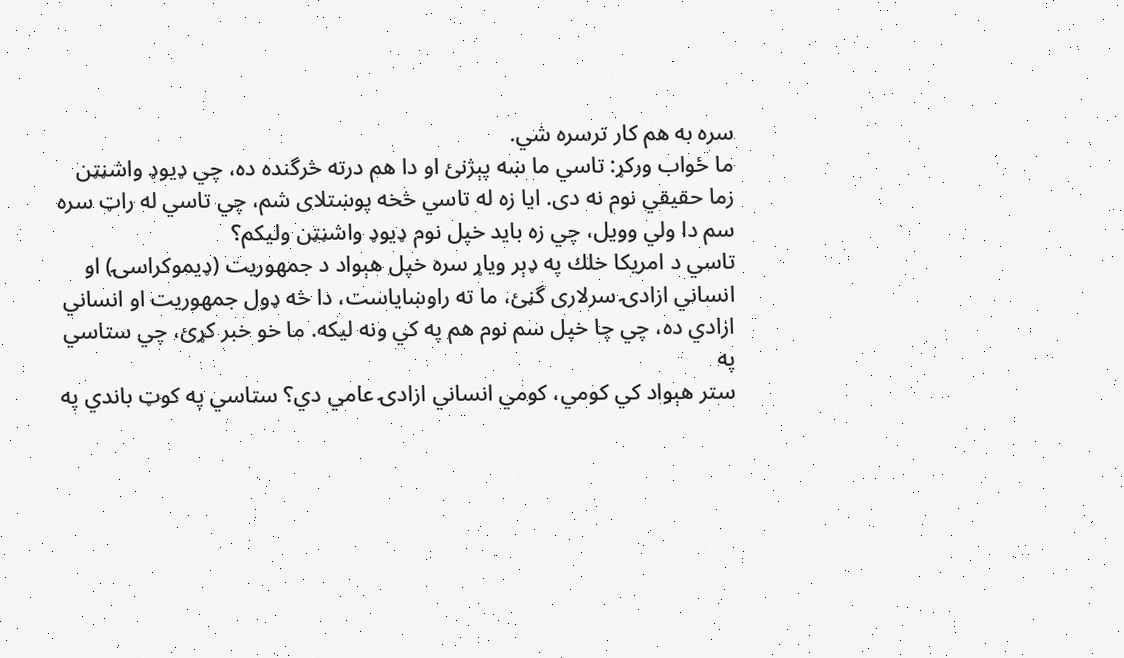سره به هم كار ترسره شي.
ما ځواب وركړ: تاسي ما ښه پېژنئ او دا هم درته څرگنده ده، چي ډيوډ واشڼټن
زما حقيقي نوم نه دى. ايا زه له تاسي څخه پوښتلاى شم، چي تاسي له راټ سره
سم دا ولي وويل، چي زه بايد خپل نوم ډيوډ واشڼټن وليكم؟
تاسي د امريكا خلك په ډېر وياړ سره خپل هېواد د جمهوريت (ډيموكراسۍ) او
انساني ازادۍ سرلارى گڼئ، ما ته راوښاياست، دا څه ډول جمهوريت او انساني
ازادي ده، چي چا خپل سم نوم هم په كي ونه ليكه. ما خو خبر كړئ، چي ستاسي په
ستر هېواد كي كومي، كومي انساني ازادۍ عامي دي؟ ستاسي په كوټ باندي په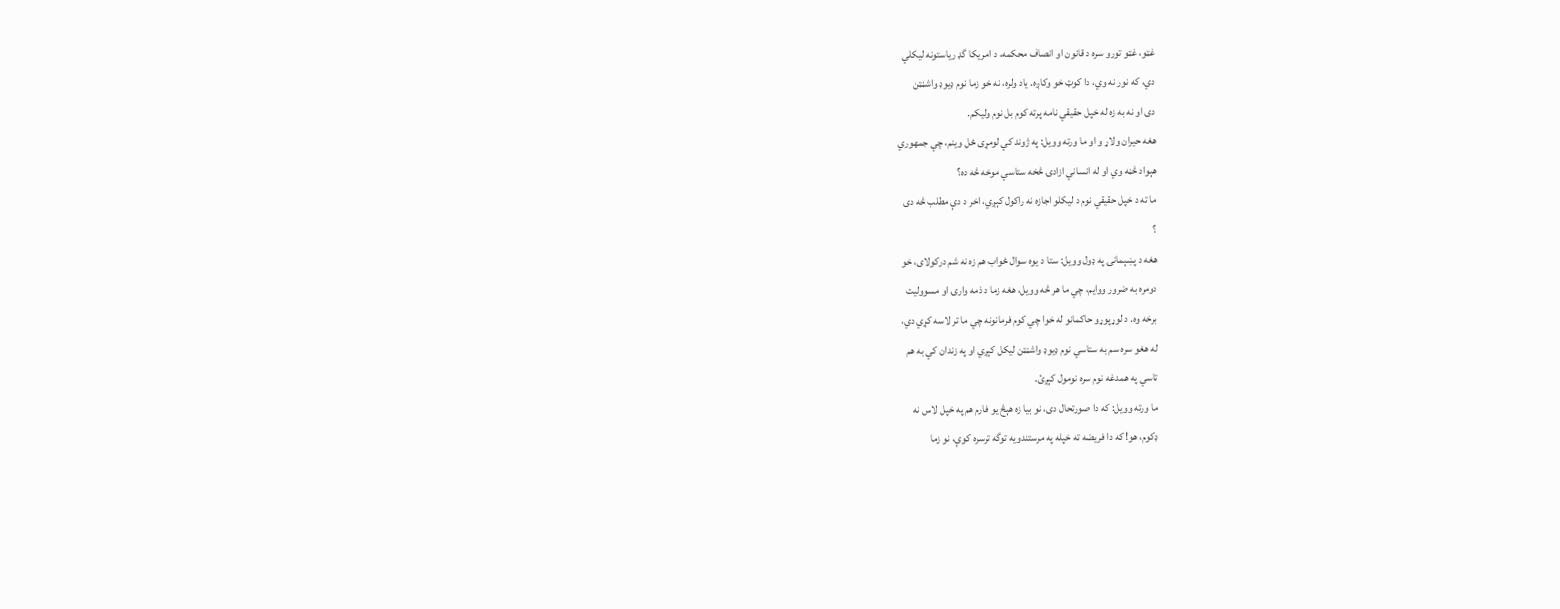غټو، غټو تورو سره د قانون او انصاف محكمه، د امريكا گډ رياستونه ليكلي
دي، كه نور نه وي، دا كوټ خو وكاږه. ياد ولره، نه خو زما نوم ډيوډ واشڼټن
دى او نه به زه له خپل حقيقي نامه پرته كوم بل نوم وليكم.
هغه حيران ولاړ و او ما ورته وويل: په ژوند كي لومړى ځل وينم، چي جمهوري
هېواد څڼه وي او له انساني ازادۍ څخه ستاسي موخه څه ده؟
ما ته د خپل حقيقي نوم د ليكلو اجازه نه راكول كېږي، اخر د دې مطلب څه دى
؟
هغه د پښېمانۍ په ډول وويل: ستا د يوه سوال ځواب هم زه نه شم دركولاى، خو
دومره به ضرور ووايم، چي ما هر څه وويل، هغه زما د ذمه وارۍ او مسووليت
برخه وه. د لوړپوړو حاكمانو له خوا چي كوم فرمانونه چي ما تر لاسه كړي دي،
له هغو سره سم به ستاسي نوم ډيوډ واشڼټن ليكل كېږي او په زندان كي به هم
تاسي په همدغه نوم سره نومول كېږئ.
ما ورته وويل: كه دا صورتحال دى، نو بيا زه هېڅ يو فارم هم په خپل لاس نه
ډكوم، هو! كه دا فريضه ته خپله په مرستندويه توگه ترسره كوې، نو زما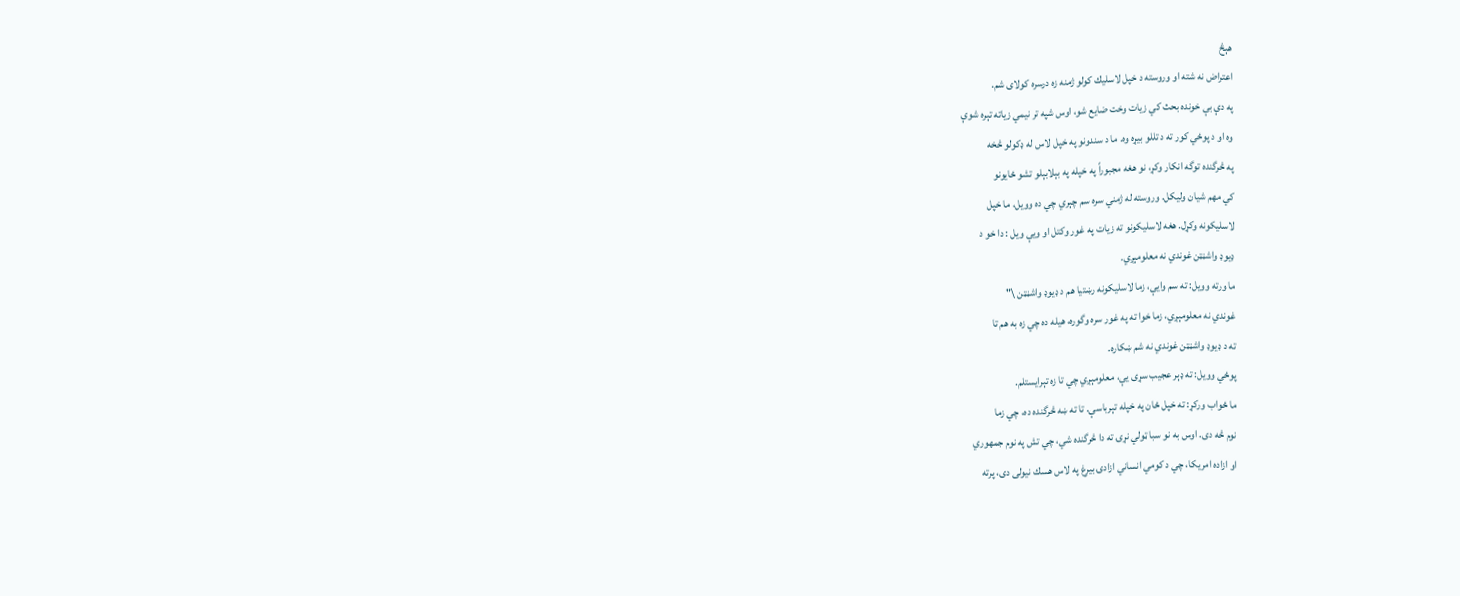هېڅ
اعتراض نه شته او وروسته د خپل لاسليك كولو ژمنه زه درسره كولاى شم.
په دې بې خونده بحث كي زيات وخت ضايع شو، اوس شپه تر نيمي زياته تېره شوې
وه او د پوځي كور ته د تللو بيړه وه. ما د سندونو په خپل لاس له ډكولو څخه
په څرگنده توگه انكار وكړ، نو هغه مجبوراً په خپله په بېلابېلو تشو ځايونو
كي مهم شيان وليكل. وروسته له ژمني سره سم چېري چي ده وويل، ما خپل
لاسليكونه وكړل. هغه لاسليكونو ته زيات په غور وكتل او ويې ويل : دا خو د
ډيوډ واشڼټن غوندي نه معلومېږي.
ما ورته وويل: ته سم وايې، زما لاسليكونه رښتيا هم د ډيوډ واشڼټن \"
غوندي نه معلومېږي، زما خوا ته په غور سره وگوره، هيله ده چي زه به هم تا
ته د ډيوډ واشڼټن غوندي نه شم ښكاره.
پوځي وويل: ته ډېر عجيب سړى يې، معلومېږي چي تا زه تېرايستلم.
ما ځواب وركړ: ته خپل ځان په خپله تېرباسې. تا ته ښه څرگنده ده، چي زما
نوم څه دى. اوس به نو سبا ټولي نړۍ ته دا څرگنده شي، چي تش په نوم جمهوري
او ازاده امريكا، چي د كومي انساني ازادۍ بيرغ په لاس هسك نيولى دى، پرته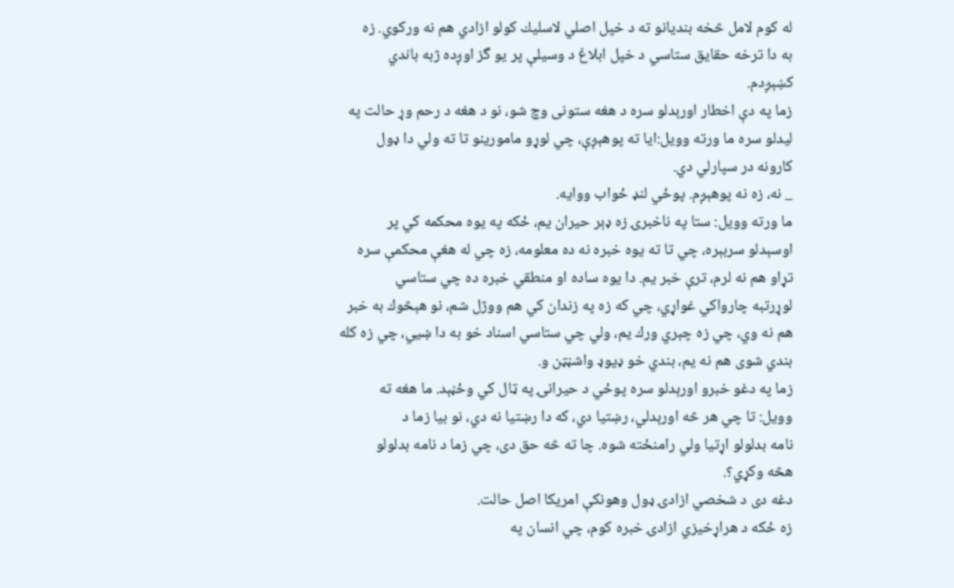له كوم لامل څخه بنديانو ته د خپل اصلي لاسليك كولو ازادي هم نه وركوي. زه
به دا ترخه حقايق ستاسي د خپل ابلاغ د وسيلې پر يو گز اوږده ژبه باندي
كښېږدم.
زما په دې اخطار اورېدلو سره د هغه ستونى وچ شو، نو د هغه د رحم وړ حالت په
ليدلو سره ما ورته وويل:ايا ته پوهېږې، چي لوړو مامورينو تا ته ولي دا ډول
كارونه در سپارلي دي.
_ نه، زه نه پوهېږم. پوځي لنډ ځواب ووايه.
ما ورته وويل: ستا په ناخبرۍ زه ډېر حيران يم، ځكه په يوه محكمه كي پر
اوسېدلو سربېره، چي تا ته يوه خبره نه ده معلومه، زه چي له هغې محكمې سره
تړاو هم نه لرم، ترې خبر يم. دا يوه ساده او منطقي خبره ده چي ستاسي
لوړرتبه چارواكي غواړي، چي كه زه په زندان كي هم ووژل شم، نو هېڅوك به خبر
هم نه وي، چي زه چېري ورك يم، ولي چي ستاسي اسناد خو به دا ښيي، چي زه كله
بندي شوى هم نه يم، بندي خو ډيوډ واشڼټن و.
زما په دغو خبرو اورېدلو سره پوځي د حيرانۍ په ټال كي وځڼېد. ما هغه ته
وويل: تا چي هر څه اورېدلي، رښتيا دي، كه دا رښتيا نه دي، نو بيا زما د
نامه بدلولو اړتيا ولي رامنځته شوه. چا ته څه حق دى، چي زما د نامه بدلولو
هڅه وكړي؟.
دغه دى د شخصي ازادۍ ډول وهونكې امريكا اصل حالت.
زه ځكه د هراړخيزي ازادۍ خبره كوم، چي انسان په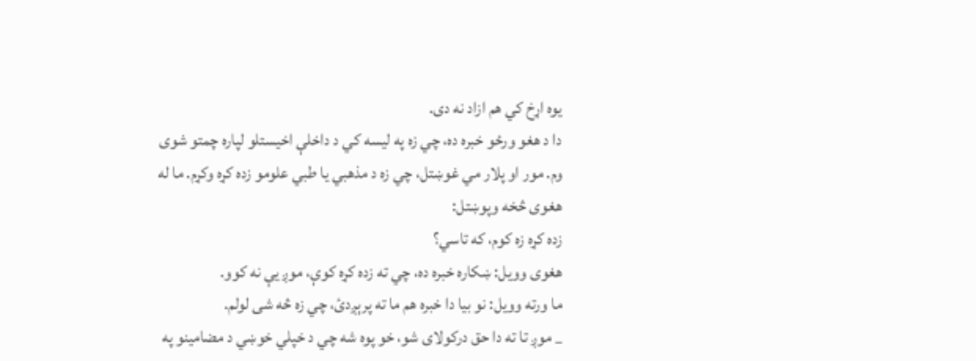يوه اړخ كي هم ازاد نه دى.
دا د هغو ورځو خبره ده، چي زه په ليسه كي د داخلې اخيستلو لپاره چمتو شوى
وم. مور او پلار مي غوښتل، چي زه د مذهبي يا طبي علومو زده كړه وكړم. ما له
هغوى څخه وپوښتل:
زده كړه زه كوم، كه تاسي؟
هغوى وويل: ښكاره خبره ده، چي ته زده كړه كوې، موږ يې نه كوو.
ما ورته وويل: نو بيا دا خبره هم ما ته پرېږدئ، چي زه څه شى لولم.
_ موږ تا ته دا حق دركولاى شو، خو پوه شه چي د خپلي خوښي د مضامينو په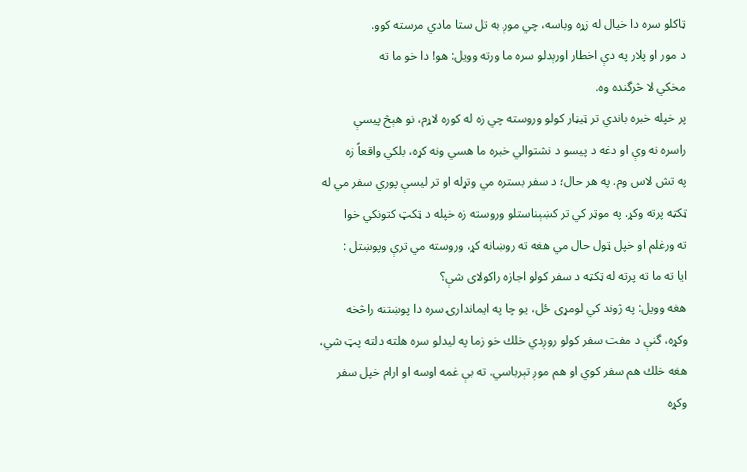ټاكلو سره دا خيال له زړه وباسه، چي موږ به تل ستا مادي مرسته كوو.
د مور او پلار په دې اخطار اورېدلو سره ما ورته وويل: هو! دا خو ما ته
مخكي لا څرگنده وه.
پر خپله خبره باندي تر ټيڼار كولو وروسته چي زه له كوره لاړم، نو هېڅ پيسې
راسره نه وې او دغه د پيسو د نشتوالي خبره ما هسي ونه كړه، بلكي واقعاً زه
په تش لاس وم. په هر حال؛ د سفر بستره مي وتړله او تر ليسې پوري سفر مي له
ټكټه پرته وكړ. په موټر كي تر كښېناستلو وروسته زه خپله د ټكټ كتونكي خوا
ته ورغلم او خپل ټول حال مي هغه ته روښانه كړ، وروسته مي ترې وپوښتل :
ايا ته ما ته پرته له ټكټه د سفر كولو اجازه راكولاى شې؟
هغه وويل: په ژوند كي لومړى ځل، يو چا په ايماندارۍ سره دا پوښتنه راڅخه
وكړه، گنې د مفت سفر كولو روږدي خلك خو زما په ليدلو سره هلته دلته پټ شي،
هغه خلك هم سفر كوي او هم موږ تېرباسي. ته بې غمه اوسه او ارام خپل سفر
وكړه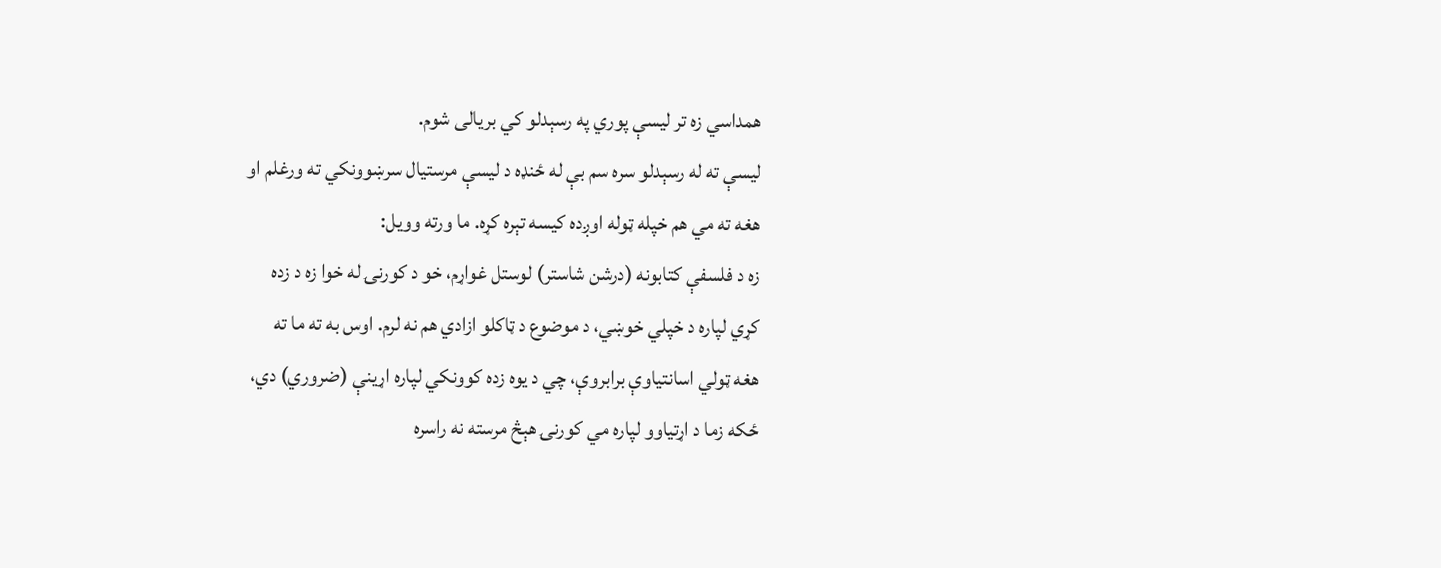همداسي زه تر ليسې پوري په رسېدلو كي بريالى شوم.
ليسې ته له رسېدلو سره سم بې له ځنډه د ليسې مرستيال سرښوونكي ته ورغلم او
هغه ته مي هم خپله ټوله اوږده كيسه تېره كړه. ما ورته وويل:
زه د فلسفې كتابونه (درشن شاستر) لوستل غواړم، خو د كورنۍ له خوا زه د زده
كړي لپاره د خپلي خوښي، د موضوع د ټاكلو ازادي هم نه لرم. اوس به ته ما ته
هغه ټولي اسانتياوې برابروې، چي د يوه زده كوونكي لپاره اړينې (ضروري) دي،
ځكه زما د اړتياوو لپاره مي كورنۍ هېڅ مرسته نه راسره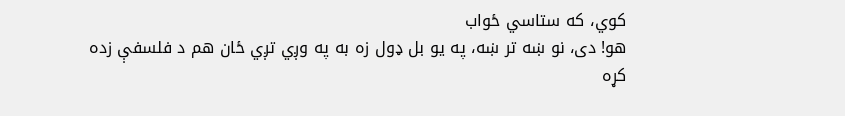كوي، كه ستاسي ځواب
هو! دى، نو ښه تر ښه، په يو بل ډول زه به په وږي تږي ځان هم د فلسفې زده
كړه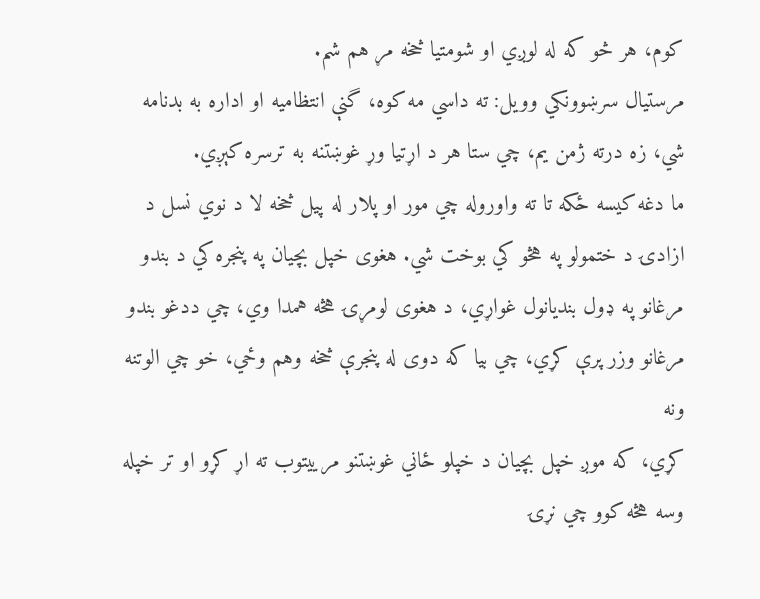كوم، هر څو كه له لوږي او شومتيا څخه مړ هم شم.
مرستيال سرښوونكي وويل: ته داسي مه كوه، گنې انتظاميه او اداره به بدنامه
شي، زه درته ژمن يم، چي ستا هر د اړتيا وړ غوښتنه به ترسره كېږي.
ما دغه كيسه ځكه تا ته واوروله چي مور او پلار له پيل څخه لا د نوي نسل د
ازادۍ د ختمولو په هڅو كي بوخت شي. هغوى خپل بچيان په پنجره كي د بندو
مرغانو په ډول بنديانول غواړي، د هغوى لومړۍ هڅه همدا وي، چي ددغو بندو
مرغانو وزر پرې كړي، چي بيا كه دوى له پنجرې څخه وهم وځي، خو چي الوتنه ونه
كړي، كه موږ خپل بچيان د خپلو ځاني غوښتنو مرييتوب ته اړ كړو او تر خپله
وسه هڅه كوو چي نړۍ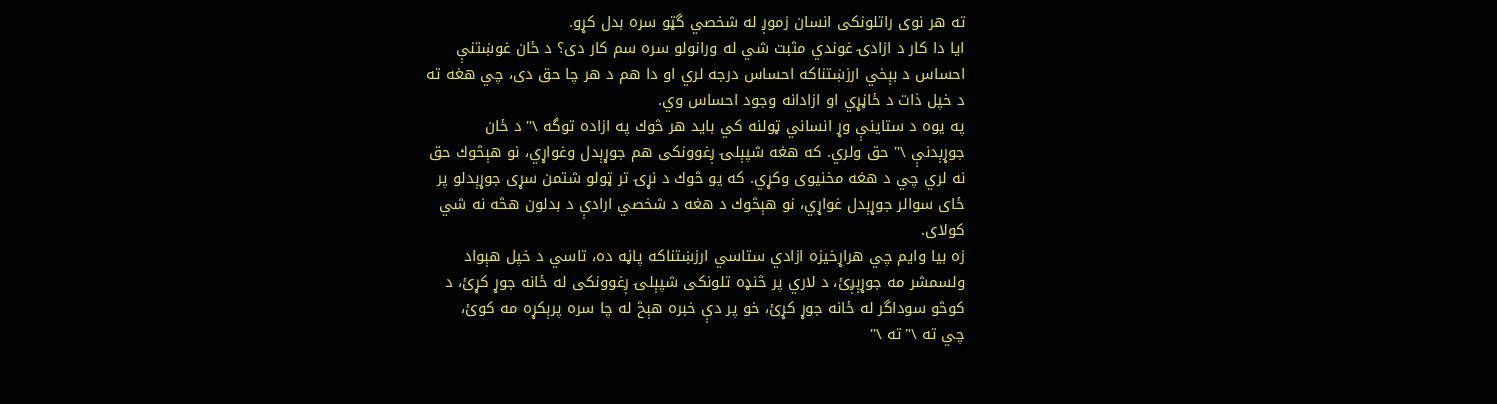ته هر نوى راتلونكى انسان زموږ له شخصي گټو سره بدل كړو.
ايا دا كار د ازادۍ غوندي مثبت شي له ورانولو سره سم كار دى؟ د ځان غوښتنې
احساس د بېخي ارزښتناكه احساس درجه لري او دا هم د هر چا حق دى، چي هغه ته
د خپل ذات د ځاڼړي او ازادانه وجود احساس وي.
په يوه د ستاينې وړ انساني ټولنه كي بايد هر څوك په ازاده توگه \" د ځان
جوړېدنې \" حق ولري. كه هغه شپېلۍ ږغوونكى هم جوړېدل وغواړي، نو هېڅوك حق
نه لري چي د هغه مخنيوى وكړي. كه يو څوك د نړۍ تر ټولو شتمن سړى جوړېدلو پر
ځاى سوالر جوړېدل غواړي، نو هېڅوك د هغه د شخصي ارادې د بدلون هڅه نه شي
كولاى.
زه بيا وايم چي هراړخيزه ازادي ستاسي ارزښتناكه پاڼه ده، تاسي د خپل هېواد
ولسمشر مه جوړېږئ، د لاري پر څنډه تلونكى شپېلۍ ږغوونكى له ځانه جوړ كړئ، د
كوڅو سوداگر له ځانه جوړ كړئ، خو پر دې خبره هېڅ له چا سره پرېكړه مه كوئ،
چي ته \"ته \"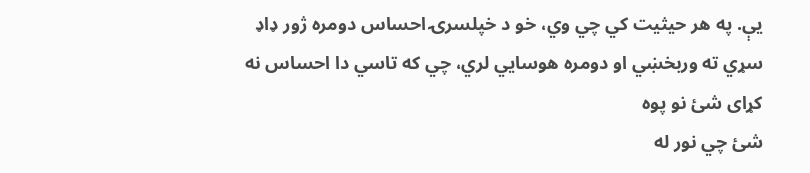يې. په هر حيثيت كي چي وي، خو د خپلسرۍ احساس دومره ژور ډاډ
سړي ته وربخښي او دومره هوسايي لري، چي كه تاسي دا احساس نه كړاى شئ نو پوه
شئ چي نور له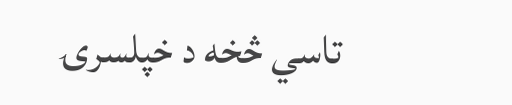تاسي څخه د خپلسرۍ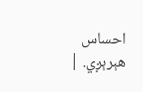احساس هېرېږي. |